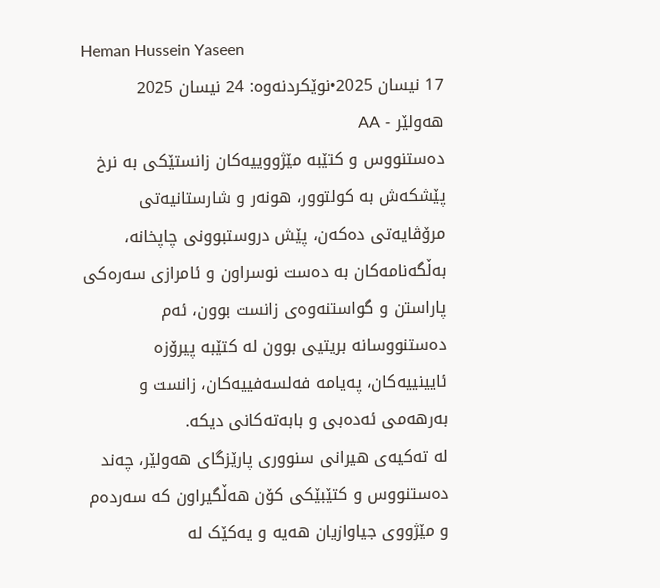Heman Hussein Yaseen
17 نیسان 2025•نوێکردنەوە: 24 نیسان 2025
هەولێر - AA
دەستنووس و کتێبە مێژووییەکان زانستێکی بە نرخ پێشکەش بە کولتوور، ھونەر و شارستانیەتی مرۆڤایەتی دەکەن، پێش دروستبوونی چاپخانە، بەڵگەنامەکان بە دەست نوسراون و ئامرازی سەرەکی پاراستن و گواستنەوەی زانست بوون، ئەم دەستنووسانە بریتیی بوون لە کتێبە پیرۆزە ئایینییەکان، پەیامە فەلسەفییەکان، زانست و بەرھەمی ئەدەبی و بابەتەکانی دیکە.
لە تەکیەی هیرانی سنووری پارێزگای هەولێر، چەند دەستنووس و کتێبێکی کۆن هەڵگیراون کە سەردەم و مێژووی جیاوازیان هەیە و یەکێک لە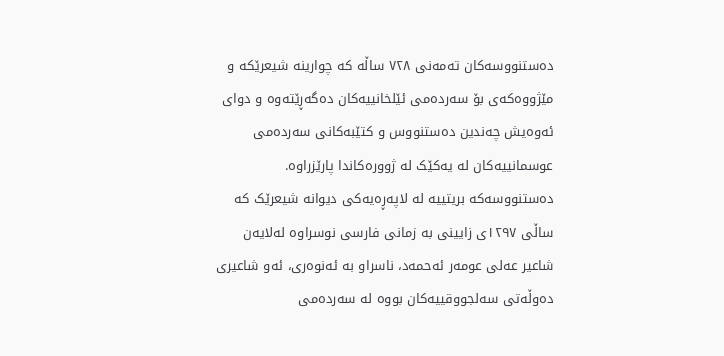دەستنووسەکان تەمەنی ٧٢٨ ساڵە کە چوارینە شیعرێکە و مێژووەکەی بۆ سەردەمی ئێلخانییەکان دەگەڕێتەوە و دوای ئەوەیش چەندین دەستنووس و کتێبەکانی سەردەمی عوسمانییەکان لە یەکێک لە ژوورەکاندا پارێزراوە.
دەستنووسەکە بریتییە لە لاپەڕەیەکی دیوانە شیعرێک کە ساڵی ١٢٩٧ی زایینی بە زمانی فارسی نوسراوە لەلایەن شاعیر عەلی عومەر ئەحمەد، ناسراو بە ئەنوەری، ئەو شاعیری دەوڵەتی سەلجووقییەکان بووە لە سەردەمی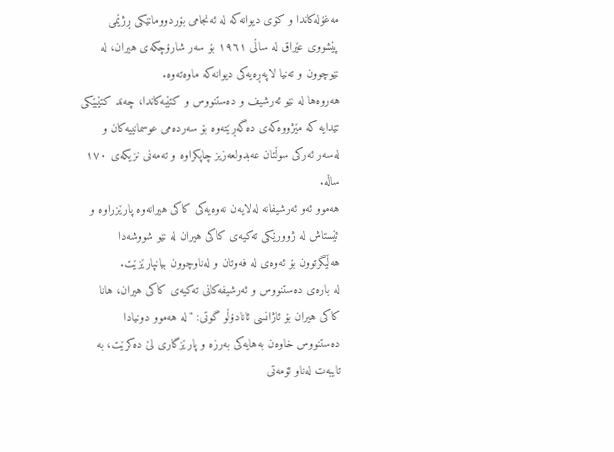مەغۆلەکاندا و کۆی دیوانەکە لە ئەنجامی بۆردوومانێکی ڕژێمی پێشووی عێراق لە ساڵی ١٩٦١ بۆ سەر شارۆچکەی هیران، لە نێوچوون و تەنیا لاپەڕەیەکی دیوانەکە ماوەتەوە.
هەروەها لە نێو ئەرشیف و دەستنووس و کتێبەکاندا، چەند کتێبێکی تێدایە کە مێژووەکەی دەگەڕێتەوە بۆ سەردەمی عوسمانییەکان و لەسەر ئەرکی سوڵتان عەبدولعەزیز چاپکراوە و تەمەنی نزیکەی ١٧٠ ساڵە.
هەموو ئەو ئەرشیفانە لەلایەن نەوەیەکی کاکی هیرانەوە پارێزراوە و ئێستاش لە ژوورێکی تەکیەی کاکی هیران لە نێو شووشەدا هەڵیگرتوون بۆ ئەوەی لە فەوتان و لەناوچوون بیانپارێزێت.
لە بارەی دەستنووس و ئەرشیفەکانی تەکیەی کاکی هیران، هانا کاکی هیران بۆ ئاژانسی ئانادۆڵو گوتی: "لە هەموو دونیادا دەستنووس خاوەن بەهایەکی بەرزە و پارێزگاری لێ دەکرێت، بە تایبەت لەناو ئۆمەتی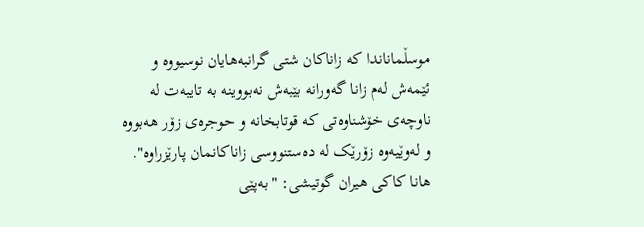موسڵماناندا کە زاناکان شتی گرانبەهایان نوسیووە و ئێمەش لەم زانا گەورانە بێبەش نەبووینە بە تایبەت لە ناوچەی خۆشناوەتی کە قوتابخانە و حوجرەی زۆر هەبووە و لەوێیەوە زۆرێک لە دەستنووسی زاناکانمان پارێزراوە".
هانا کاکی هیران گوتیشی: "بەپێی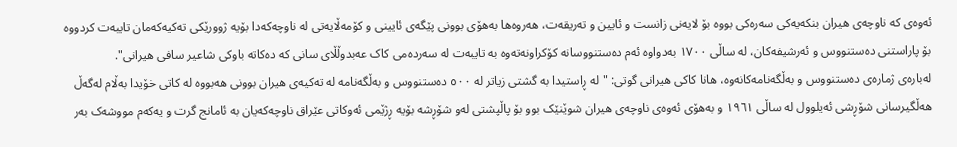ئەوەی کە ناوچەی هیران بنکەیەکی سەرەکی بووە بۆ لایەنی زانست و ئایین و تەریقەت، هەروەها بەهۆی بوونی پێگەی ئایینی و کۆمەڵایەتی لە ناوچەکەدا بۆیە ژوورێکی تەکیەکەمان تایبەت کردووە بۆ پاراستنی دەستنووس و ئەرشیفەکان، لە ساڵی ١٧٠٠ بەدواوە ئەم دەستنووسانە کۆکراونەتەوە بە تایبەت لە سەردەمی کاک عەبدوڵڵای سانی کە دەکاتە باوکی شاعیر سافی هیرانی".
لەبارەی ژمارەی دەستنووس و بەڵگەنامەکانەوە، هانا کاکی هیرانی گوتی: "لە ڕاستیدا بە گشتی زیاتر لە ٥٠٠ دەستنووس و بەڵگەنامە لە تەکیەی هیران بوونی هەبووە لە کاتی خۆیدا بەڵام لەگەڵ هەڵگیرسانی شۆڕشی ئەیلوول لە ساڵی ١٩٦١ و بەهۆی ئەوەی ناوچەی هیران شوێنێک بوو بۆ پاڵپشتی لەو شۆڕشە بۆیە ڕژێمی ئەوکاتی عێراق ناوچەکەیان بە ئامانج گرت و یەکەم مووشەک بەر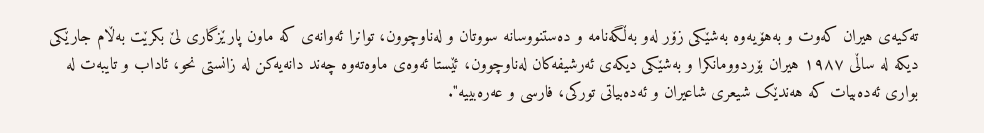تەکیەی هیران کەوت و بەهۆیەوە بەشێکی زۆر لەو بەڵگەنامە و دەستنووسانە سووتان و لەناوچوون، توانرا ئەوانەی کە ماون پارێزگاری لێ بکرێت بەڵام جارێکی دیکە لە ساڵی ١٩٨٧ هیران بۆردوومانکرا و بەشێکی دیکەی ئەرشیفەکان لەناوچوون، ئێستا ئەوەی ماوەتەوە چەند دانەیەکن لە زانستی نحو، ئاداب و تایبەت لە بواری ئەدەبیات کە هەندێک شیعری شاعیران و ئەدەبیاتی تورکی، فارسی و عەرەبییە".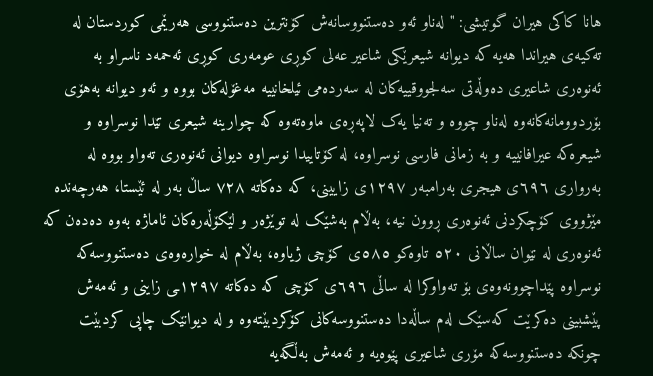هانا کاکی هیران گوتیشی: "لەناو ئەو دەستنووسانەش کۆنترین دەستنووسی هەرێمی کوردستان لە تەکیەی هیراندا هەیە کە دیوانە شیعرێکی شاعیر عەلی کوڕی عومەری کوڕی ئەحمەد ناسراو بە ئەنوەری شاعیری دەوڵەتی سەلجووقییەکان لە سەردەمی ئیلخانییە مەغۆلەکان بووە و ئەو دیوانە بەهۆی بۆردوومانەکانەوە لەناو چووە و تەنیا یەک لاپەڕەی ماوەتەوە کە چوارینە شیعری تێدا نوسراوە و شیعرەکە عیرافانییە و بە زمانی فارسی نوسراوە، لە کۆتاییدا نوسراوە دیوانی ئەنوەری تەواو بووە لە بەرواری ٦٩٦ی هیجری بەرامبەر ١٢٩٧ی زایینی، کە دەکاتە ٧٢٨ ساڵ بەر لە ئێستا، هەرچەندە مێژووی کۆچکردنی ئەنوەری ڕوون نیە، بەڵام بەشێک لە توێژەر و لێکۆڵەرەکان ئاماژە بەوە دەدەن کە ئەنوەری لە نێوان ساڵانی ٥٢٠ تاوەکو ٥٨٥ی کۆچی ژیاوە، بەڵام لە خوارەوەی دەستنووسەکە نوسراوە پێداچوونەوەی بۆ تەواوکرا لە ساڵی ٦٩٦ی کۆچی کە دەکاتە ١٢٩٧ـی زاینی و ئەمەش پێشبینی دەکرێت کەسێک لەم ساڵەدا دەستنووسەکانی کۆکردبێتەوە و لە دیوانێک چاپی کردبێت چونکە دەستنووسەکە مۆری شاعیری پێوەیە و ئەمەش بەڵگەیە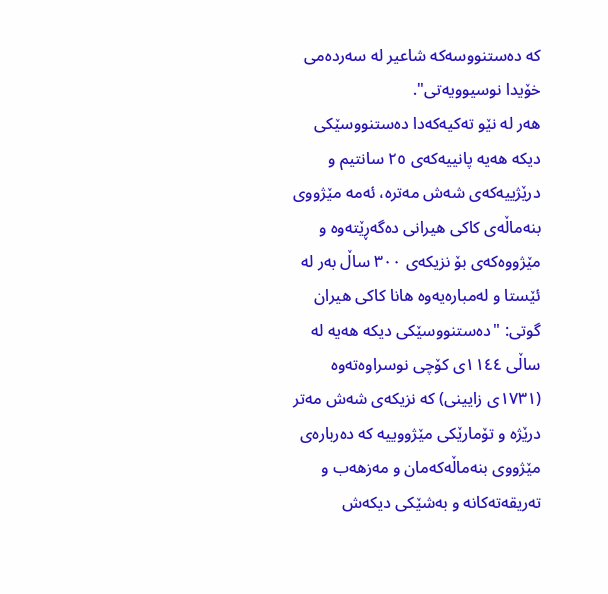کە دەستنووسەکە شاعیر لە سەردەمی خۆیدا نوسیوویەتی".
هەر لە نێو تەکیەکەدا دەستنووسێکی دیکە هەیە پانییەکەی ٢٥ سانتیم و درێژییەکەی شەش مەترە، ئەمە مێژووی بنەماڵەی کاکی هیرانی دەگەڕێتەوە و مێژووەکەی بۆ نزیکەی ٣٠٠ ساڵ بەر لە ئێستا و لەمبارەیەوە هانا کاکی هیران گوتی: "دەستنووسێکی دیکە هەیە لە ساڵی ١١٤٤ی کۆچی نوسراوەتەوە (١٧٣١ی زایینی) کە نزیکەی شەش مەتر درێژە و تۆمارێکی مێژووییە کە دەربارەی مێژووی بنەماڵەکەمان و مەزهەب و تەریقەتەکانە و بەشێکی دیکەش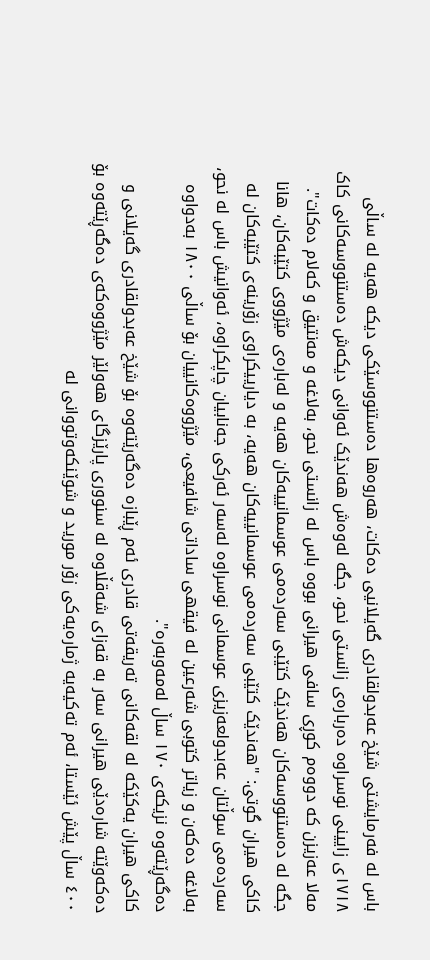باس لە فەرمایشتی شێخ عەبدولقادری گەیلانیی دەکات، هەروەها دەستنووسێکی دیکە هەیە لە ساڵی ١٧١٨ی زایینی نوسراوە دەربارەی زانستی نحو، جگە لەوەش هەندێک ئەوانی دیکەش دەستنووسەکانی کاک مەلا عەزیزن کە دووەم کوڕی سافی هیرانی بووە باس لە زانستی نحو، بەلاغە و مەنتیق و کەلام دەکات".
جگە لە دەستنووسەکان هەندێک کتێبی سەردەمی عوسمانییەکان هەیە و لەبارەی مێژووی کتێبەکان، هانا کاکی هیران گوتی: "هەندێک کتێبی سەردەمی عوسمانییەکان هەیە، بە دیارییکراوی زۆرینەی کتێبەکان لە سەردەمی سوڵتان عەبدولعەزیزی عوسمانی نوسراوە لەسەر ئەرکی جەنابیان چاپکراوە، ئەوانیش باس لە نحو، بەلاغە دەکەن و زیاتر کتوبی شەرعین لە فیقهی ساداتی شافیعی، مێژووەکانییان بۆ ساڵی ١٨٠٠ بەدواوە دەگەڕێتەوە نزیکەی ١٧٠ ساڵ لەمەوبەرە".
کاکی ھیران یەکێکە لە لقەکانی تەریقەتی قادری ئەم ڕێبازە دەگەرێتەوە بۆ شێخ عەبدولقادری گەیلانی و دەکەوێتە شارەدێی ھیرانی سەر بە قەزای شەقڵاوە لە سنووری پارێزگای ھەولێر مێژووەکەی دەگەڕێتەوە بۆ ٤٠٠ ساڵ پێش ئێستا، ئەم تەکیەیە ژمارەیەکی زۆر مورید و شوێنکەوتووانی لە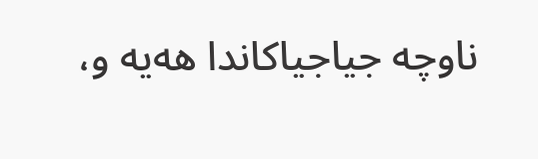ناوچە جیاجیاکاندا ھەیە و،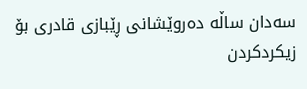سەدان ساڵە دەروێشانی ڕێبازی قادری بۆ زیکردکردن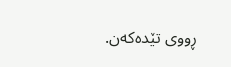ڕووی تێدەکەن.